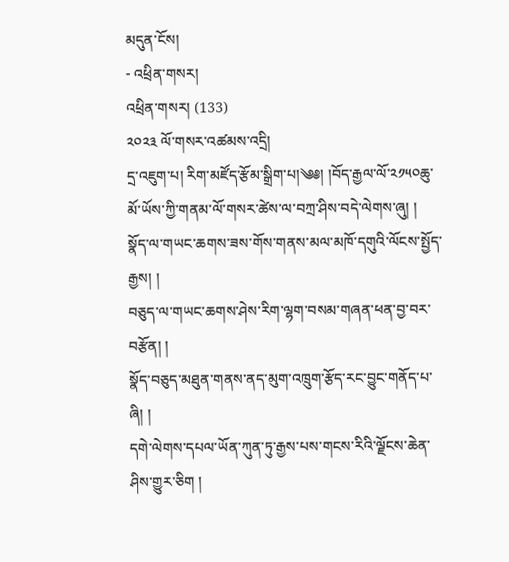མདུན་ངོས།
- འཕྲིན་གསར།
འཕྲིན་གསར། (133)
༢༠༢༣ ལོ་གསར་འཚམས་འདྲི།
དྲ་འཇུག་པ། རིག་མཛོད་རྩོམ་སྒྲིག་པ།༄༅། །བོད་རྒྱལ་ལོ་༢༡༥༠ཆུ་མོ་ཡོས་ཀྱི་གནམ་ལོ་གསར་ཚེས་ལ་བཀྲ་ཤིས་བདེ་ལེགས་ཞུ། །
སྣོད་ལ་གཡང་ཆགས་ཟས་གོས་གནས་མལ་མཁོ་དགུའི་ལོངས་སྤྱོད་རྒྱས། །
བཅུད་ལ་གཡང་ཆགས་ཤེས་རིག་ལྷག་བསམ་གཞན་ཕན་བྱ་བར་བརྩོན། །
སྣོད་བཅུད་མཐུན་གནས་ནད་མུག་འཁྲུག་རྩོད་རང་བྱུང་གནོད་པ་ཞི། །
དགེ་ལེགས་དཔལ་ཡོན་ཀུན་ཏུ་རྒྱས་པས་གངས་རིའི་ལྗོངས་ཆེན་ཤིས་གྱུར་ཅིག །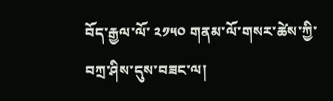བོད་རྒྱལ་ལོ་ ༢༡༥༠ གནམ་ལོ་གསར་ཚེས་ཀྱི་བཀྲ་ཤིས་དུས་བཟང་ལ།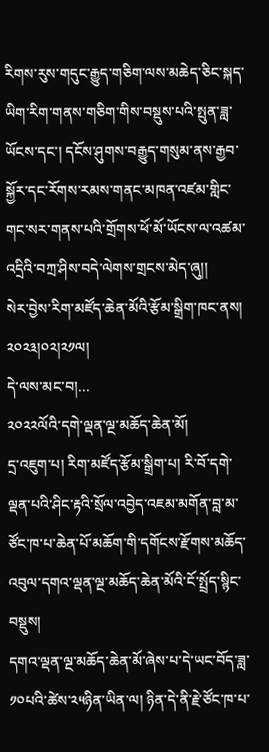རིགས་རུས་གདུང་རྒྱུད་གཅིག་ལས་མཆེད་ཅིང་སྐད་ཡིག་རིག་གནས་གཅིག་གིས་བསྡུས་པའི་སྤུན་ཟླ་ཡོངས་དང་། དངོས་ཤུགས་བརྒྱུད་གསུམ་ནས་རྒྱབ་སྐྱོར་དང་རོགས་རམས་གནང་མཁན་འཛམ་གླིང་གང་སར་གནས་པའི་གྲོགས་ཕོ་མོ་ཡོངས་ལ་འཚམ་འདྲིའི་བཀྲ་ཤིས་བདེ་ལེགས་གྲངས་མེད་ཞུ།།
སེར་བྱེས་རིག་མཛོད་ཆེན་མོའི་རྩོམ་སྒྲིག་ཁང་ནས། ༢༠༢༣།༠༢།༢༡ལ།
དེ་ལས་མང་བ།...
༢༠༢༢ལོའི་དགེ་ལྡན་ལྔ་མཆོད་ཆེན་མོ།
དྲ་འཇུག་པ། རིག་མཛོད་རྩོམ་སྒྲིག་པ། རི་བོ་དགེ་ལྡན་པའི་ཤིང་རྟའི་སྲོལ་འབྱེད་འཇམ་མགོན་བླ་མ་ཙོང་ཁ་པ་ཆེན་པོ་མཆོག་གི་དགོངས་རྫོགས་མཆོད་འབུལ་དགའ་ལྡན་ལྔ་མཆོད་ཆེན་མོའི་ངོ་སྤྲོད་སྙིང་བསྡུས།
དགའ་ལྡན་ལྔ་མཆོད་ཆེན་མོ་ཞེས་པ་དེ་ཡང་བོད་ཟླ་༡༠པའི་ཚེས་༢༥ཉིན་ཡིན་ལ། ཉིན་དེ་ནི་རྗེ་ཙོང་ཁ་པ་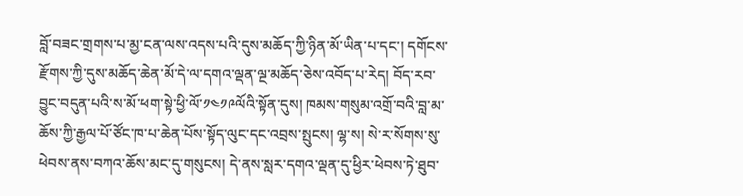བློ་བཟང་གྲགས་པ་མྱ་ངན་ལས་འདས་པའི་དུས་མཆོད་ཀྱི་ཉིན་མོ་ཡིན་པ་དང་། དགོངས་རྫོགས་ཀྱི་དུས་མཆོད་ཆེན་མོ་དེ་ལ་དགའ་ལྡན་ལྔ་མཆོད་ཅེས་འབོད་པ་རེད། བོད་རབ་བྱུང་བདུན་པའི་ས་མོ་ཕག་སྟེ་ཕྱི་ལོ་༡༤༡༩ལོའི་སྟོན་དུས། ཁམས་གསུམ་འགྲོ་བའི་བླ་མ་ཆོས་ཀྱི་རྒྱལ་པོ་ཙོང་ཁ་པ་ཆེན་པོས་སྟོད་ལུང་དང་འབྲས་སྤུངས། ལྷ་ས། སེ་ར་སོགས་སུ་ཕེབས་ནས་བཀའ་ཆོས་མང་དུ་གསུངས། དེ་ནས་སླར་དགའ་ལྡན་དུ་ཕྱིར་ཕེབས་ཏེ་ཐུབ་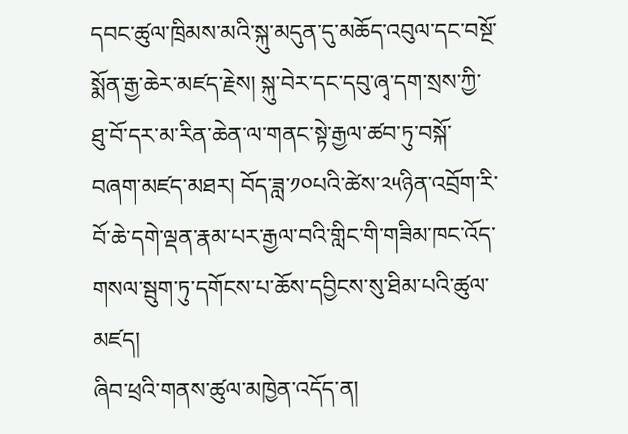དབང་ཚུལ་ཁྲིམས་མའི་སྐུ་མདུན་དུ་མཆོད་འབུལ་དང་བསྔོ་སྨོན་རྒྱ་ཆེར་མཛད་རྗེས། སྐུ་བེར་དང་དབུ་ཞྭ་དག་སྲས་ཀྱི་ཐུ་བོ་དར་མ་རིན་ཆེན་ལ་གནང་སྟེ་རྒྱལ་ཚབ་ཏུ་བསྐོ་བཞག་མཛད་མཐར། བོད་ཟླ་༡༠པའི་ཚེས་༢༥ཉིན་འབྲོག་རི་བོ་ཆེ་དགེ་ལྡན་རྣམ་པར་རྒྱལ་བའི་གླིང་གི་གཟིམ་ཁང་འོད་གསལ་སྦུག་ཏུ་དགོངས་པ་ཆོས་དབྱིངས་སུ་ཐིམ་པའི་ཚུལ་མཛད།
ཞིབ་ཕྲའི་གནས་ཚུལ་མཁྱེན་འདོད་ན།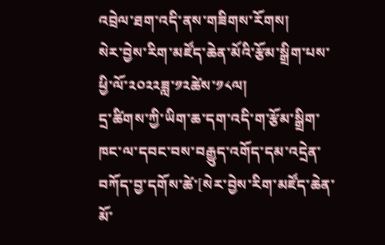འབྲེལ་ཐག་འདི་ནས་གཟིགས་རོགས།
སེར་བྱེས་རིག་མཛོད་ཆེན་མོའི་རྩོམ་སྒྲིག་པས་ཕྱི་ལོ་༢༠༢༢ཟླ་༡༢ཚེས་༡༨ལ།
དྲ་ཚིགས་ཀྱི་ཡིག་ཆ་དག་འདི་ག་རྩོམ་སྒྲིག་ཁང་ལ་དབང་བས་བརྒྱུད་འགོད་དམ་འདྲེན་བཀོད་བྱ་དགོས་ཚེ་[སེར་བྱེས་རིག་མཛོད་ཆེན་མོ་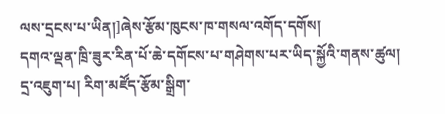ལས་དྲངས་པ་ཡིན།]ཞེས་རྩོམ་ཁུངས་ཁ་གསལ་འགོད་དགོས།
དགའ་ལྡན་ཁྲི་ཟུར་རིན་པོ་ཆེ་དགོངས་པ་གཤེགས་པར་ཡིད་སྐྱོའི་གནས་ཚུལ།
དྲ་འཇུག་པ། རིག་མཛོད་རྩོམ་སྒྲིག་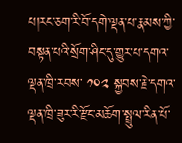པ།རང་ཅག་རི་བོ་དགེ་ལྡན་པ་རྣམས་ཀྱི་བསྟན་པའི་སྲོག་ཤིང་དུ་གྱུར་པ་དགའ་ལྡན་ཁྲི་རབས་ ༡༠༢ སྐྱབས་རྗེ་དགའ་ལྡན་ཁྲི་ཟུར་རི་རྫོང་མཆོག་སྤྲུལ་རིན་པོ་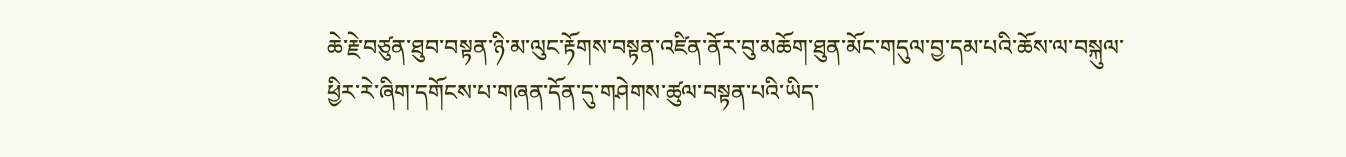ཆེ་རྗེ་བཙུན་ཐུབ་བསྟན་ཉི་མ་ལུང་རྟོགས་བསྟན་འཛིན་ནོར་བུ་མཆོག་ཐུན་མོང་གདུལ་བྱ་དམ་པའི་ཆོས་ལ་བསྐུལ་ཕྱིར་རེ་ཞིག་དགོངས་པ་གཞན་དོན་དུ་གཤེགས་ཚུལ་བསྟན་པའི་ཡིད་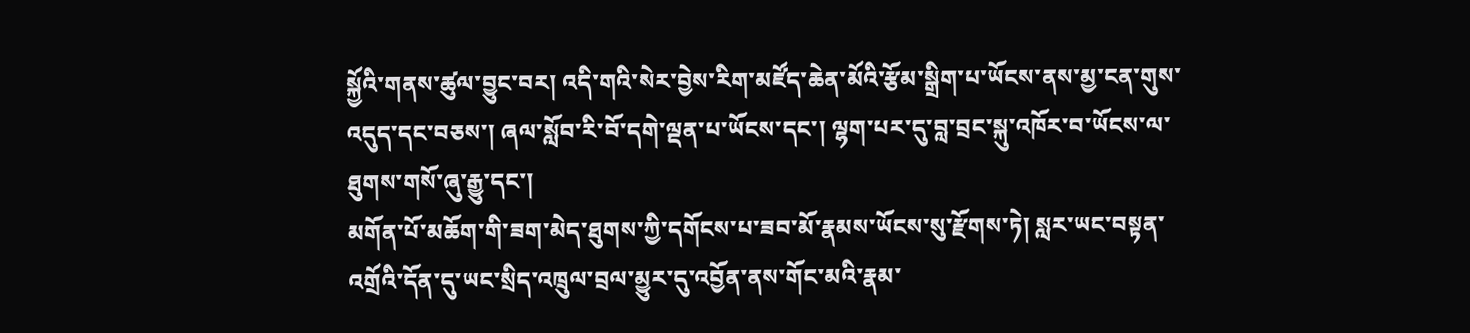སྐྱོའི་གནས་ཚུལ་བྱུང་བར། འདི་གའི་སེར་བྱེས་རིག་མཛོད་ཆེན་མོའི་རྩོམ་སྒྲིག་པ་ཡོངས་ནས་མྱ་ངན་གུས་འདུད་དང་བཅས་། ཞལ་སློབ་རི་བོ་དགེ་ལྡན་པ་ཡོངས་དང་། ལྷག་པར་དུ་བླ་བྲང་སྐུ་འཁོར་བ་ཡོངས་ལ་ཐུགས་གསོ་ཞུ་རྒྱུ་དང་།
མགོན་པོ་མཆོག་གི་ཟག་མེད་ཐུགས་ཀྱི་དགོངས་པ་ཟབ་མོ་རྣམས་ཡོངས་སུ་རྫོགས་ཏེ། སླར་ཡང་བསྟན་འགྲོའི་དོན་དུ་ཡང་སྲིད་འཁྲུལ་བྲལ་མྱུར་དུ་འབྱོན་ནས་གོང་མའི་རྣམ་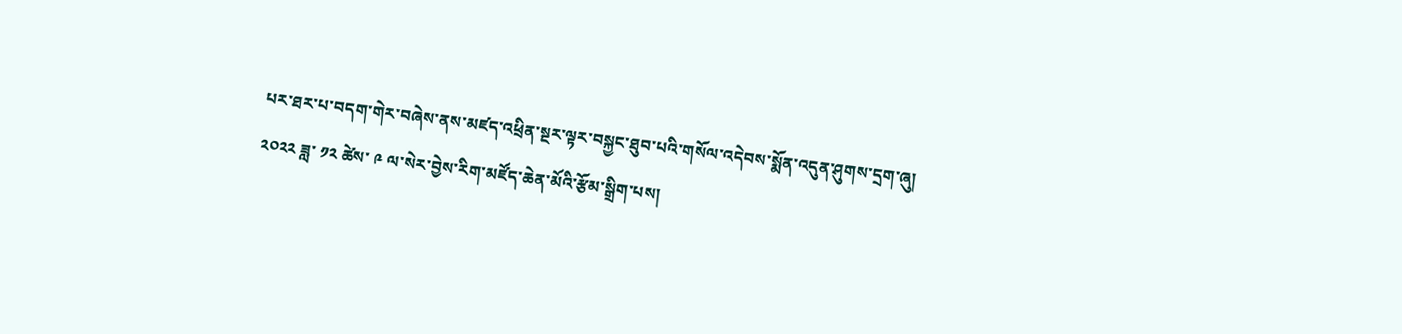པར་ཐར་པ་བདག་གེར་བཞེས་ནས་མཛད་འཕྲིན་སྔར་ལྟར་བསྐྱང་ཐུབ་པའི་གསོལ་འདེབས་སྨོན་འདུན་ཤུགས་དྲག་ཞུ།
༢༠༢༢ ཟླ་ ༡༢ ཚེས་ ༩ ལ་སེར་བྱེས་རིག་མཛོད་ཆེན་མོའི་རྩོམ་སྒྲིག་པས།